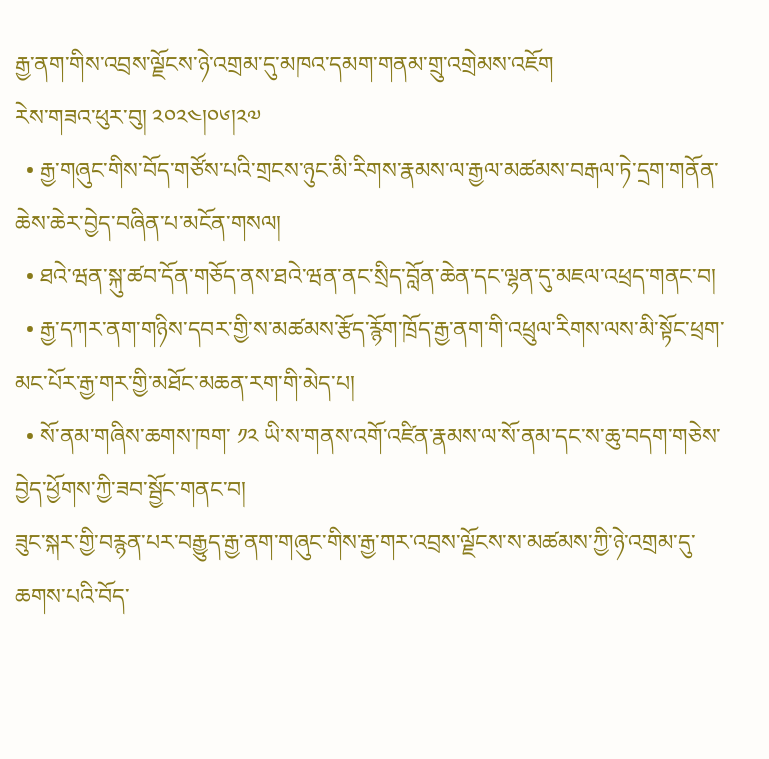རྒྱ་ནག་གིས་འབྲས་ལྗོངས་ཉེ་འགྲམ་དུ་མཁའ་དམག་གནམ་གྲུ་འགྲེམས་འཇོག
རེས་གཟའ་ཕུར་བུ། ༢༠༢༤།༠༦།༢༧
  • རྒྱ་གཞུང་གིས་བོད་གཙོས་པའི་གྲངས་ཉུང་མི་རིགས་རྣམས་ལ་རྒྱལ་མཚམས་བརྒལ་ཏེ་དྲག་གནོན་ཆེས་ཆེར་བྱེད་བཞིན་པ་མངོན་གསལ།
  • ཐའེ་ཝན་སྐུ་ཚབ་དོན་གཅོད་ནས་ཐའེ་ཝན་ནང་སྲིད་བློན་ཆེན་དང་ལྷན་དུ་མཇལ་འཕྲད་གནང་བ།
  • རྒྱ་དཀར་ནག་གཉིས་དབར་གྱི་ས་མཚམས་རྩོད་རྙོག་ཁྲོད་རྒྱ་ནག་གི་འཕྲུལ་རིགས་ལས་མི་སྟོང་ཕྲག་མང་པོར་རྒྱ་གར་གྱི་མཐོང་མཆན་རག་གི་མེད་པ།
  • སོ་ནམ་གཞིས་ཆགས་ཁག་ ༡༢ ཡི་ས་གནས་འགོ་འཛིན་རྣམས་ལ་སོ་ནམ་དང་ས་ཆུ་བདག་གཅེས་བྱེད་ཕྱོགས་ཀྱི་ཟབ་སྦྱོང་གནང་བ།
ཟུང་སྐར་གྱི་བརྙན་པར་བརྒྱུད་རྒྱ་ནག་གཞུང་གིས་རྒྱ་གར་འབྲས་ལྗོངས་ས་མཚམས་ཀྱི་ཉེ་འགྲམ་དུ་ཆགས་པའི་བོད་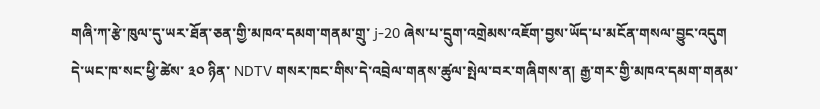གཞི་ཀ་རྩེ་ཁུལ་དུ་ཡར་ཐོན་ཅན་གྱི་མཁའ་དམག་གནམ་གྲུ་ j-20 ཞེས་པ་དྲུག་འགྲེམས་འཇོག་བྱས་ཡོད་པ་མངོན་གསལ་བྱུང་འདུག
དེ་ཡང་ཁ་སང་ཕྱི་ཚེས་ ༣༠ ཉིན་ NDTV གསར་ཁང་གིས་དེ་འབྲེལ་གནས་ཚུལ་སྤེལ་བར་གཞིགས་ན། རྒྱ་གར་གྱི་མཁའ་དམག་གནམ་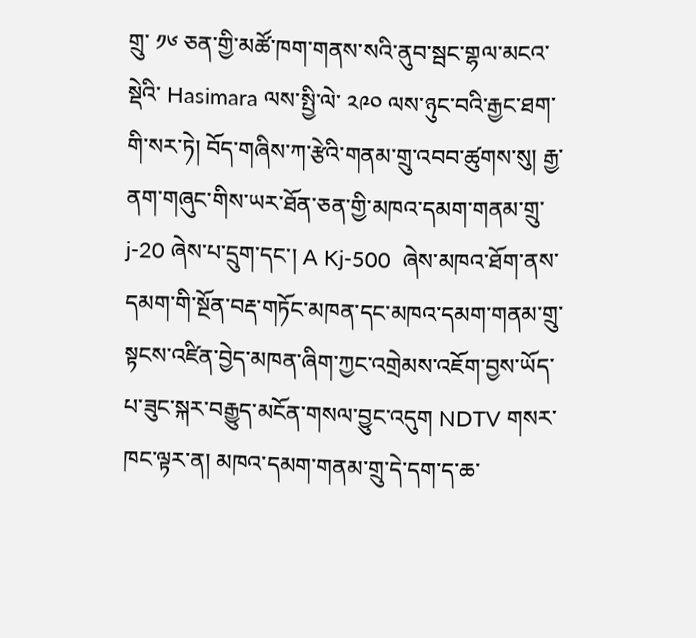གྲུ་ ༡༦ ཅན་གྱི་མཚོ་ཁག་གནས་སའི་ནུབ་སྦང་གྷལ་མངའ་སྡེའི་ Hasimara ལས་སྤྱི་ལེ་ ༢༩༠ ལས་ཉུང་བའི་རྒྱང་ཐག་གི་སར་ཏེ། བོད་གཞིས་ཀ་རྩེའི་གནམ་གྲུ་འབབ་ཚུགས་སུ། རྒྱ་ནག་གཞུང་གིས་ཡར་ཐོན་ཅན་གྱི་མཁའ་དམག་གནམ་གྲུ་ j-20 ཞེས་པ་དྲུག་དང་། A Kj-500  ཞེས་མཁའ་ཐོག་ནས་དམག་གི་སྔོན་བརྡ་གཏོང་མཁན་དང་མཁའ་དམག་གནམ་གྲུ་སྟངས་འཛིན་བྱེད་མཁན་ཞིག་ཀྱང་འགྲེམས་འཇོག་བྱས་ཡོད་པ་ཟུང་སྐར་བརྒྱུད་མངོན་གསལ་བྱུང་འདུག NDTV གསར་ཁང་ལྟར་ན། མཁའ་དམག་གནམ་གྲུ་དེ་དག་ད་ཆ་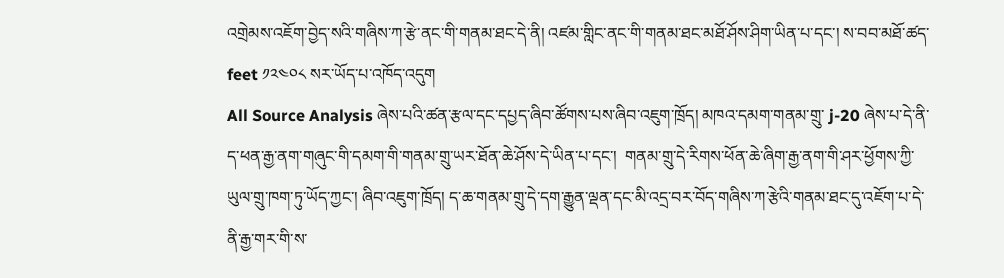འགྲེམས་འཇོག་བྱེད་སའི་གཞིས་ཀ་རྩེ་ནང་གི་གནམ་ཐང་དེ་ནི། འཛམ་གླིང་ནང་གི་གནམ་ཐང་མཐོ་ཤོས་ཤིག་ཡིན་པ་དང་། ས་བབ་མཐོ་ཚད་ feet ༡༢༤༠༨ སར་ཡོད་པ་འཁོད་འདུག
All Source Analysis ཞེས་པའི་ཚན་རྩལ་དང་དཔྱད་ཞིབ་ཚོགས་པས་ཞིབ་འཇུག་ཁྲོད། མཁའ་དམག་གནམ་གྲུ་ j-20 ཞེས་པ་དེ་ནི་ད་ཕན་རྒྱ་ནག་གཞུང་གི་དམག་གི་གནམ་གྲུ་ཡར་ཐོན་ཆེ་ཤོས་དེ་ཡིན་པ་དང་།  གནམ་གྲུ་དེ་རིགས་ཕོན་ཆེ་ཞིག་རྒྱ་ནག་གི་ཤར་ཕྱོགས་ཀྱི་ཡུལ་གྲུ་ཁག་ཏུ་ཡོད་ཀྱང་། ཞིབ་འཇུག་ཁྲོད། ད་ཆ་གནམ་གྲུ་དེ་དག་རྒྱུན་ལྡན་དང་མི་འདྲ་བར་བོད་གཞིས་ཀ་རྩེའི་གནམ་ཐང་དུ་འཇོག་པ་དེ་ནི་རྒྱ་གར་གི་ས་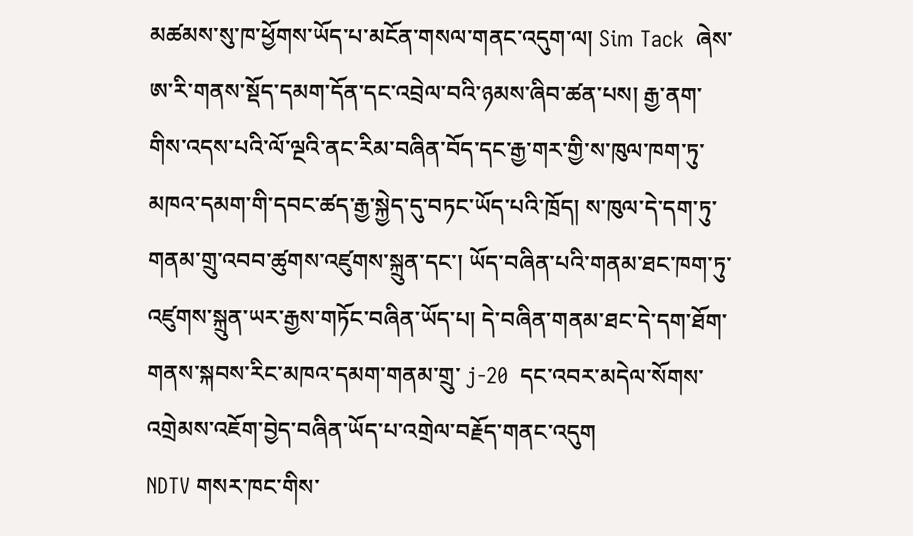མཚམས་སུ་ཁ་ཕྱོགས་ཡོད་པ་མངོན་གསལ་གནང་འདུག་ལ། Sim Tack  ཞེས་ཨ་རི་གནས་སྡོད་དམག་དོན་དང་འབྲེལ་བའི་ཉམས་ཞིབ་ཚན་པས། རྒྱ་ནག་གིས་འདས་པའི་ལོ་ལྔའི་ནང་རིམ་བཞིན་བོད་དང་རྒྱ་གར་གྱི་ས་ཁུལ་ཁག་ཏུ་མཁའ་དམག་གི་དབང་ཚད་རྒྱ་སྐྱེད་དུ་བཏང་ཡོད་པའི་ཁྲོད། ས་ཁུལ་དེ་དག་ཏུ་གནམ་གྲུ་འབབ་ཚུགས་འཛུགས་སྐྲུན་དང་། ཡོད་བཞིན་པའི་གནམ་ཐང་ཁག་ཏུ་འཛུགས་སྐྲུན་ཡར་རྒྱས་གཏོང་བཞིན་ཡོད་པ། དེ་བཞིན་གནམ་ཐང་དེ་དག་ཐོག་གནས་སྐབས་རིང་མཁའ་དམག་གནམ་གྲུ་ j-20  དང་འབར་མདེལ་སོགས་འགྲེམས་འཇོག་བྱེད་བཞིན་ཡོད་པ་འགྲེལ་བརྗོད་གནང་འདུག
NDTV གསར་ཁང་གིས་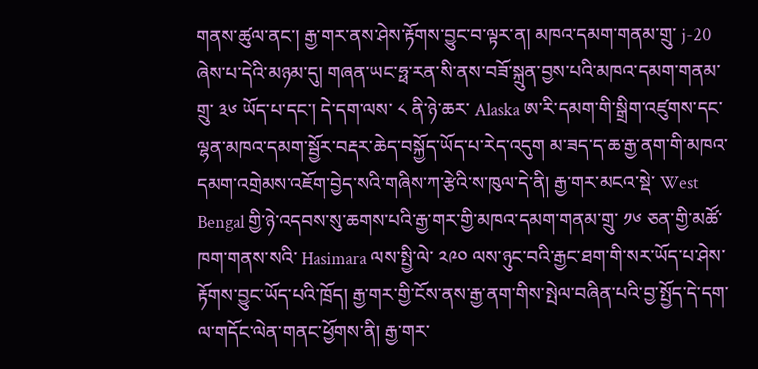གནས་ཚུལ་ནང་། རྒྱ་གར་ནས་ཤེས་རྟོགས་བྱུང་བ་ལྟར་ན། མཁའ་དམག་གནམ་གྲུ་ j-20 ཞེས་པ་དེའི་མཉམ་དུ། གཞན་ཡང་ཧྥ་རན་སི་ནས་བཟོ་སྐྲུན་བྱས་པའི་མཁའ་དམག་གནམ་གྲུ་ ༣༦ ཡོད་པ་དང་། དེ་དག་ལས་ ༨ ནི་ཉེ་ཆར་ Alaska ཨ་རི་དམག་གི་སྒྲིག་འཛུགས་དང་ལྷན་མཁའ་དམག་སྦྱོར་བརྡར་ཆེད་བསྐྱོད་ཡོད་པ་རེད་འདུག མ་ཟད་ད་ཆ་རྒྱ་ནག་གི་མཁའ་དམག་འགྲེམས་འཇོག་བྱེད་སའི་གཞིས་ཀ་རྩེའི་ས་ཁུལ་དེ་ནི། རྒྱ་གར་མངའ་སྡེ་ West Bengal གྱི་ཉེ་འདབས་སུ་ཆགས་པའི་རྒྱ་གར་གྱི་མཁའ་དམག་གནམ་གྲུ་ ༡༦ ཅན་གྱི་མཚོ་ཁག་གནས་སའི་ Hasimara ལས་སྤྱི་ལེ་ ༢༩༠ ལས་ཉུང་བའི་རྒྱང་ཐག་གི་སར་ཡོད་པ་ཤེས་རྟོགས་བྱུང་ཡོད་པའི་ཁྲོད། རྒྱ་གར་གྱི་ངོས་ནས་རྒྱ་ནག་གིས་སྤེལ་བཞིན་པའི་བྱ་སྤྱོད་དེ་དག་ལ་གདོང་ལེན་གནང་ཕྱོགས་ནི། རྒྱ་གར་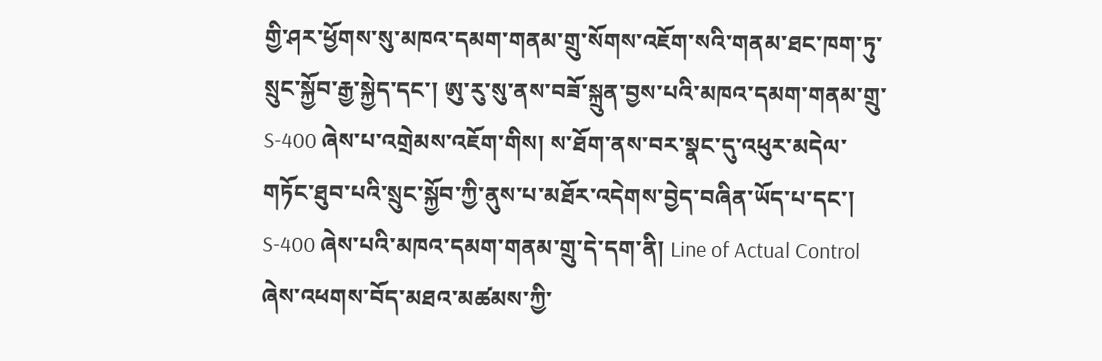གྱི་ཤར་ཕྱོགས་སུ་མཁའ་དམག་གནམ་གྲུ་སོགས་འཇོག་སའི་གནམ་ཐང་ཁག་ཏུ་སྲུང་སྐྱོབ་རྒྱ་སྐྱེད་དང་། ཨུ་རུ་སུ་ནས་བཟོ་སྐྲུན་བྱས་པའི་མཁའ་དམག་གནམ་གྲུ་ S-400 ཞེས་པ་འགྲེམས་འཇོག་གིས། ས་ཐོག་ནས་བར་སྣང་དུ་འཕུར་མདེལ་གཏོང་ཐུབ་པའི་སྲུང་སྐྱོབ་ཀྱི་ནུས་པ་མཐོར་འདེགས་བྱེད་བཞིན་ཡོད་པ་དང་། S-400 ཞེས་པའི་མཁའ་དམག་གནམ་གྲུ་དེ་དག་ནི། Line of Actual Control ཞེས་འཕགས་བོད་མཐའ་མཚམས་ཀྱི་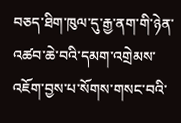བཅད་ཐིག་ཁུལ་དུ་རྒྱ་ནག་གི་ཉེན་འཚབ་ཆེ་བའི་དམག་འགྲེམས་འཇོག་བྱས་པ་སོགས་གསང་བའི་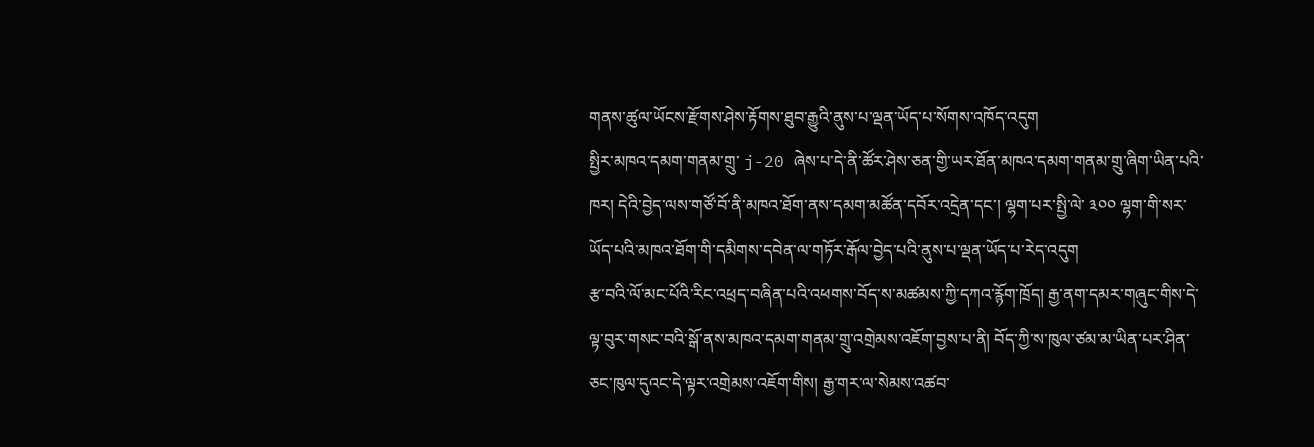གནས་ཚུལ་ཡོངས་རྫོགས་ཤེས་རྟོགས་ཐུབ་རྒྱུའི་ནུས་པ་ལྡན་ཡོད་པ་སོགས་འཁོད་འདུག
སྤྱིར་མཁའ་དམག་གནམ་གྲུ་ j-20 ཞེས་པ་དེ་ནི་ཚོར་ཤེས་ཅན་གྱི་ཡར་ཐོན་མཁའ་དམག་གནམ་གྲུ་ཞིག་ཡིན་པའི་ཁར། དེའི་བྱེད་ལས་གཙོ་བོ་ནི་མཁའ་ཐོག་ནས་དམག་མཚོན་དབོར་འདྲེན་དང་། ལྷག་པར་སྤྱི་ལེ་ ༣༠༠ ལྷག་གི་སར་ཡོད་པའི་མཁའ་ཐོག་གི་དམིགས་དབེན་ལ་གཏོར་རྒོལ་བྱེད་པའི་ནུས་པ་ལྡན་ཡོད་པ་རེད་འདུག
རྩ་བའི་ལོ་མང་པོའི་རིང་འཕྲད་བཞིན་པའི་འཕགས་བོད་ས་མཚམས་ཀྱི་དཀའ་རྙོག་ཁྲོད། རྒྱ་ནག་དམར་གཞུང་གིས་དེ་ལྟ་བུར་གསང་བའི་སྒོ་ནས་མཁའ་དམག་གནམ་གྲུ་འགྲེམས་འཇོག་བྱས་པ་ནི། བོད་ཀྱི་ས་ཁུལ་ཙམ་མ་ཡིན་པར་ཤིན་ཅང་ཁུལ་དུའང་དེ་ལྟར་འགྲེམས་འཇོག་གིས། རྒྱ་གར་ལ་སེམས་འཚབ་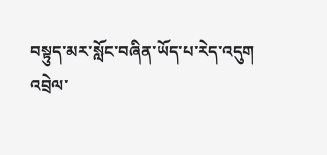བསྟུད་མར་སློང་བཞིན་ཡོད་པ་རེད་འདུག
འབྲེལ་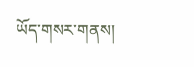ཡོད་གསར་གནས།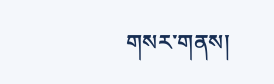གསར་གནས།